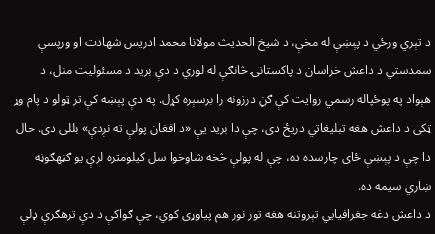د تېري ورځي د پېښې له مخې، د شیخ الحدیث مولانا محمد ادریس شهادت او ورپسې سمدستي د داعش خراسان د پاکستانۍ څانګې له لوري د دې برید د مسئولیت منل، د هېواد په پوځپاله رسمي روایت کې ګڼ درزونه را برسېره کړل. په دې پېښه کې تر ټولو د پام وړ ټکی د داعش هغه تبلیغاتي دریځ دی، چې دا برید یې «د افغان پولې ته نږدې» بللی دی. حال دا چې د پېښې ځای چارسده ده، چې له پولې څخه شاوخوا سل کیلومتره لرې یو ګڼهګوڼه ښاري سیمه ده.
د داعش دغه جغرافیایي تېروتنه هغه تور نور هم پیاوړی کوي، چې ګواکې د دې ترهګرې ډلې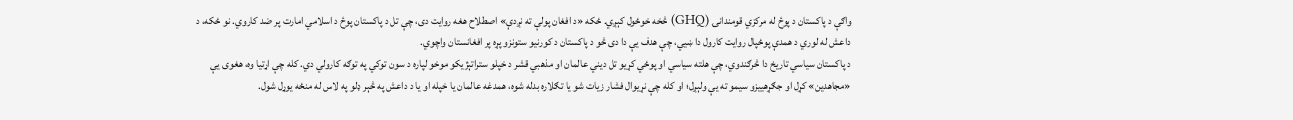واګې د پاکستان د پوځ له مرکزي قومندانۍ (GHQ) څخه خوځول کېږي. ځکه «د افغان پولې ته نږدې» اصطلاح هغه روایت دی، چې تل د پاکستان پوځ د اسلامي امارت پر ضد کاروي. نو ځکه، د داعش له لوري د همدې پوځپال روایت کارول دا ښيي، چې هدف یې دا دی څو د پاکستان د کورنیو ستونزو پړه پر افغانستان واچوي.
د پاکستان سیاسي تاریخ دا څرګندوي، چې هلته سیاسي او پوځي کړیو تل دیني عالمان او مذهبي قشر د خپلو ستراتېژیکو موخو لپاره د سون توکي په توګه کارولي دي. کله چې اړتیا وه، هغوی یې «مجاهدین» کړل او جګړهییزو سیمو ته یې ولېږل؛ او کله چې نړیوال فشار زیات شو یا تګلاره بدله شوه، همدغه عالمان یا خپله او یا د داعش په څېر ډلو په لاس له منځه یوړل شول.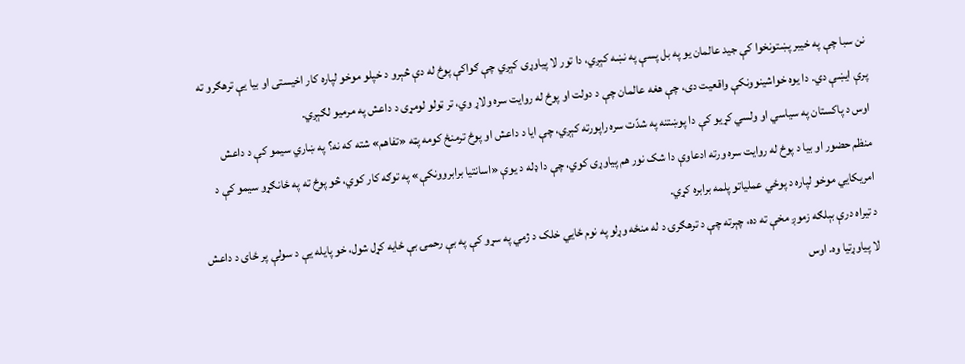نن سبا چې په خیبر پښتونخوا کې جید عالمان یو په بل پسې په نښه کېږي، دا تور لا پیاوړی کېږي چې ګواکې پوځ له دې څېرو د خپلو موخو لپاره کار اخیستی او بیا یې ترهګرو ته پرې ایښې دي. دا یوه خواشینوونکې واقعیت دی، چې هغه عالمان چې د دولت او پوځ له روایت سره ولاړ وي، تر ټولو لومړی د داعش په مرمیو لګېږي.
اوس د پاکستان په سیاسي او ولسي کړیو کې دا پوښتنه په شدّت سره راپورته کېږي، چې ایا د داعش او پوځ ترمنځ کومه پټه «تفاهم» شته که نه؟ په ښاري سیمو کې د داعش منظم حضور او بیا د پوځ له روایت سره ورته ادعاوې دا شک نور هم پیاوړی کوي، چې دا ډله د یوې «اسانتیا برابروونکې» په توګه کار کوي، څو پوځ ته په ځانګړو سیمو کې د امریکایي موخو لپاره د پوځي عملیاتو پلمه برابره کړي.
د تیراه درې بېلګه زموږ مخې ته ده، چېرته چې د ترهګرۍ د له منځه وړلو په نوم ځایي خلک د ژمي په سړو کې په بې رحمۍ بې ځایه کړل شول، خو پایله یې د سولې پر ځای د داعش لا پیاوړتیا وه. اوس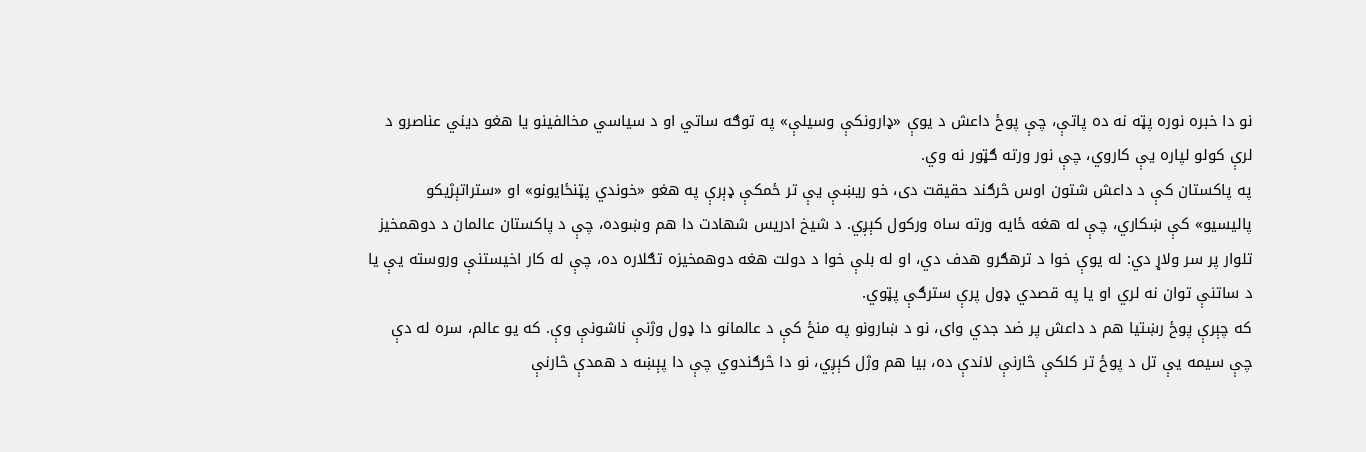نو دا خبره نوره پټه نه ده پاتې، چې پوځ داعش د یوې «ډارونکې وسیلې» په توګه ساتي او د سیاسي مخالفینو یا هغو دیني عناصرو د لرې کولو لپاره یې کاروي، چې نور ورته ګټور نه وي.
په پاکستان کې د داعش شتون اوس څرګند حقیقت دی، خو ریښې یې تر ځمکې ډېرې په هغو «خوندي پټنځایونو» او «ستراتېژیکو پالیسیو» کې ښکاري، چې له هغه ځایه ورته ساه ورکول کېږي. د شیخ ادریس شهادت دا هم وښوده، چې د پاکستان عالمان د دوهمخیز تلوار پر سر ولاړ دي: له یوې خوا د ترهګرو هدف دي، او له بلې خوا د دولت هغه دوهمخیزه تګلاره ده، چې له کار اخیستنې وروسته یې یا د ساتنې توان نه لري او یا په قصدي ډول پرې سترګې پټوي.
که چېرې پوځ رښتیا هم د داعش پر ضد جدي وای، نو د ښارونو په منځ کې د عالمانو دا ډول وژنې ناشونې وې. که یو عالم، سره له دې چې سیمه یې تل د پوځ تر کلکې څارنې لاندې ده، بیا هم وژل کېږي، نو دا څرګندوي چې دا پېښه د همدې څارنې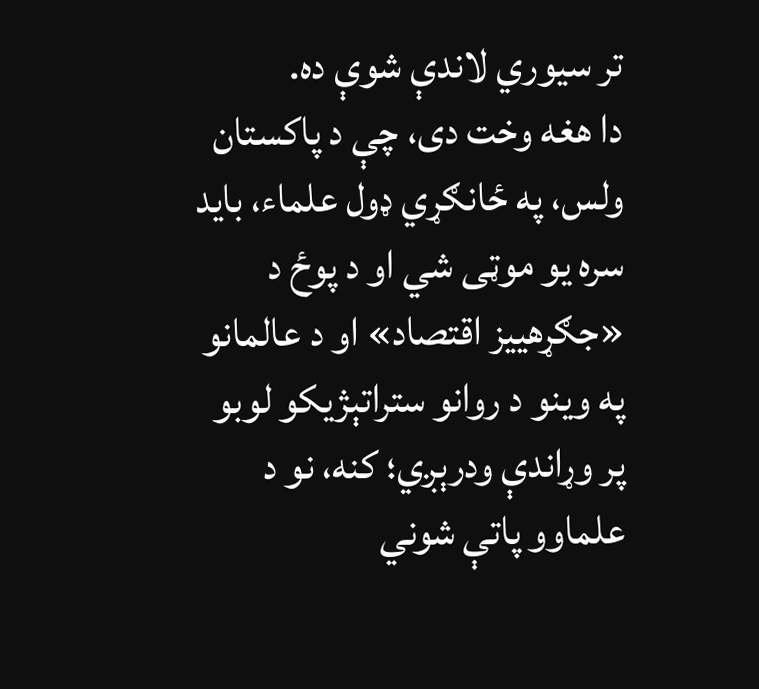تر سیوري لاندې شوې ده.
دا هغه وخت دی، چې د پاکستان ولس، په ځانګړي ډول علماء، باید سره یو موټی شي او د پوځ د «جګړهییز اقتصاد» او د عالمانو په وینو د روانو ستراتېژیکو لوبو پر وړاندې ودرېږي؛ کنه، نو د علماوو پاتې شوني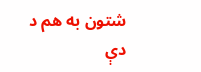شتون به هم د دې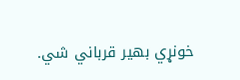خونړي بهیر قرباني شي.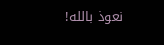نعوذ بالله!